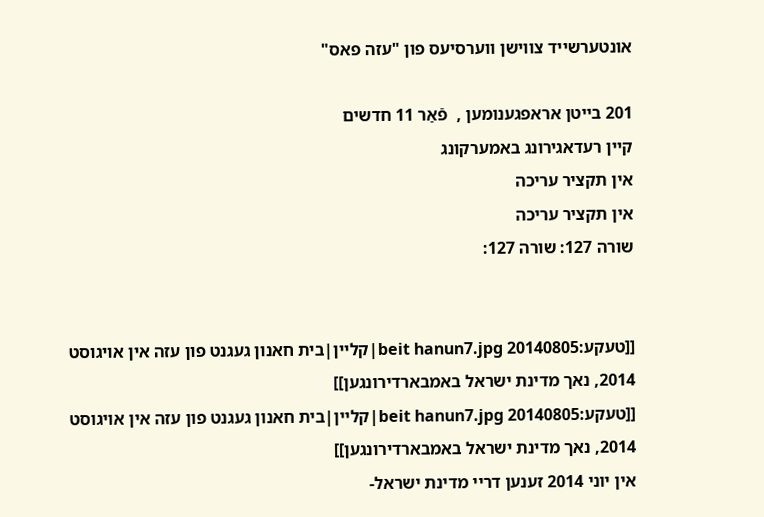אונטערשייד צווישן ווערסיעס פון "עזה פאס"

201 בייטן אראפגענומען ,  פֿאַר 11 חדשים
קיין רעדאגירונג באמערקונג
אין תקציר עריכה
אין תקציר עריכה
שורה 127: שורה 127:


[[טעקע:20140805 beit hanun7.jpg|קליין|בית חאנון געגנט פון עזה אין אויגוסט 2014, נאך מדינת ישראל באמבארדירונגען]]
[[טעקע:20140805 beit hanun7.jpg|קליין|בית חאנון געגנט פון עזה אין אויגוסט 2014, נאך מדינת ישראל באמבארדירונגען]]
אין יוני 2014 זענען דריי מדינת ישראל-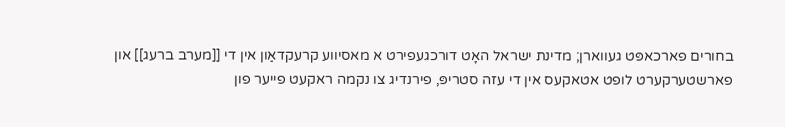בחורים פארכאפּט געווארן; מדינת ישראל האָט דורכגעפירט א מאסיווע קרעקדאַון אין די [[מערב ברעג]] און פארשטערקערט לופט אטאקעס אין די עזה סטריפּ, פירנדיג צו נקמה ראקעט פייער פון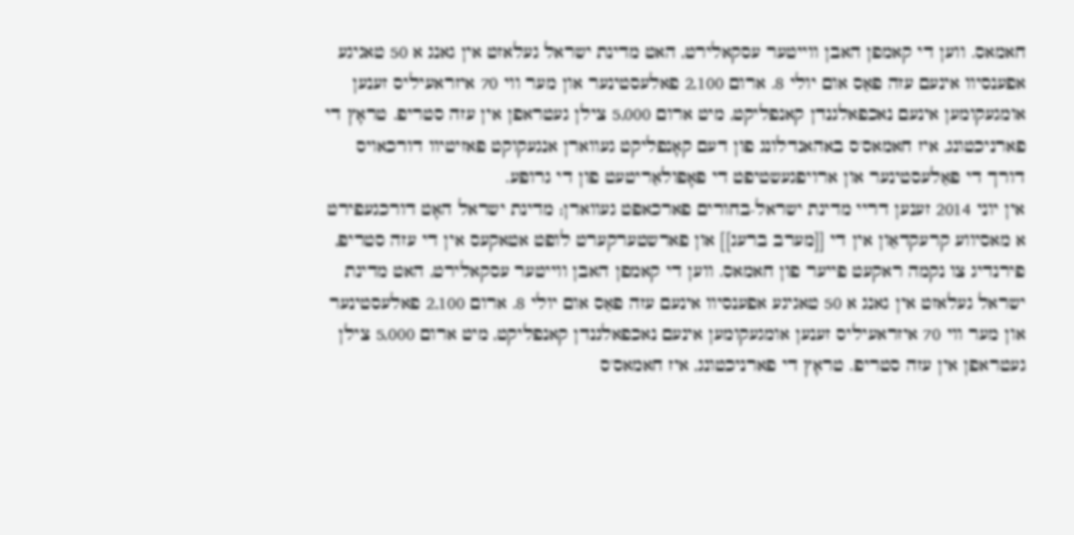חאמאס. ווען די קאמפן האבן ווייטער עסקאלירט, האט מדינת ישראל געלאזט אין גאנג א 50 טאגיגע אפענסיוו אינעם עזה פּאַס אום יולי 8. ארום 2,100 פאלעסטינער און מער ווי 70 איזראעיליס זענען אומגעקומען אינעם נאכפאלגנדן קאנפליקט, מיט ארום 5,000 צילן געטראפן אין עזה סטריפ. טראָץ די פארניכטונג, איז חאמאס'ס באהאנדלונג פון דעם קאָנפליקט געווארן אנגעקוקט פּאזיטיוו דורכאויס דורך די פּאַלעסטינער און ארויפגעשטיפט די פּאָפּולאַריטעט פון די גרופּע.
אין יוני 2014 זענען דריי מדינת ישראל-בחורים פארכאפּט געווארן; מדינת ישראל האָט דורכגעפירט א מאסיווע קרעקדאַון אין די [[מערב ברעג]] און פארשטערקערט לופט אטאקעס אין די עזה סטריפּ, פירנדיג צו נקמה ראקעט פייער פון חאמאס. ווען די קאמפן האבן ווייטער עסקאלירט, האט מדינת ישראל געלאזט אין גאנג א 50 טאגיגע אפענסיוו אינעם עזה פּאַס אום יולי 8. ארום 2,100 פאלעסטינער און מער ווי 70 איזראעיליס זענען אומגעקומען אינעם נאכפאלגנדן קאנפליקט, מיט ארום 5,000 צילן געטראפן אין עזה סטריפ. טראָץ די פארניכטונג, איז חאמאס'ס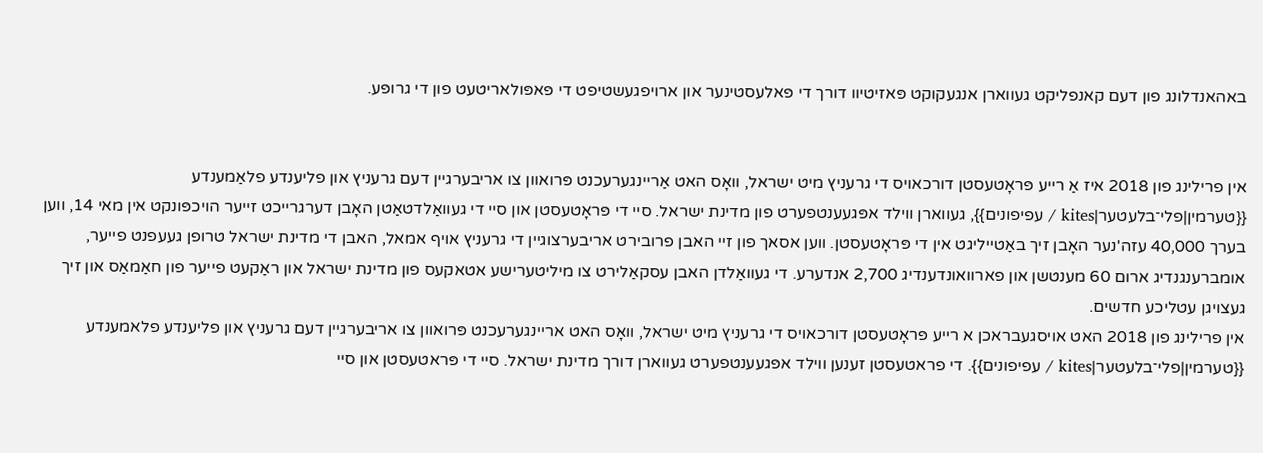באהאנדלונג פון דעם קאנפליקט געווארן אנגעקוקט פּאזיטיוו דורך די פּאלעסטינער און ארויפגעשטיפט די פּאפּולאריטעט פון די גרופּע.


אין פרילינג פון 2018 איז אַ רייע פּראָטעסטן דורכאויס די גרעניץ מיט ישראל, וואָס האט אַריינגערעכנט פּרואוון צו אריבערגיין דעם גרעניץ און פליענדע פלאַמענדע {{טערמין|פלי־בלעטער|kites / עפיפונים}}, געווארן ווילד אפּגעענטפערט פון מדינת ישראל. סיי די פּראָטעסטן און סיי די געוואַלדטאַטן האָבן דערגרייכט זייער הויכפּונקט אין מאי 14, ווען בערך 40,000 עזה'נער האָבן זיך באַטייליגט אין די פּראָטעסטן. ווען אסאך פון זיי האבן פרובירט אריבערצוגיין די גרעניץ אויף אמאל, האבן די מדינת ישראל טרופן געעפנט פייער, אומברענגנדיג ארום 60 מענטשן און פארוואונדענדיג 2,700 אנדערע. די געוואַלדן האבן עסקאַלירט צו מיליטערישע אטאקעס פון מדינת ישראל און ראַקעט פייער פון חאַמאַס און זיך געצויגן עטליכע חדשים.
אין פרילינג פון 2018 האט אויסגעבראכן א רייע פּראָטעסטן דורכאויס די גרעניץ מיט ישראל, וואָס האט אריינגערעכנט פּרואוון צו אריבערגיין דעם גרעניץ און פליענדע פלאמענדע {{טערמין|פלי־בלעטער|kites / עפיפונים}}. די פראטעסטן זענען ווילד אפּגעענטפערט געווארן דורך מדינת ישראל. סיי די פּראטעסטן און סיי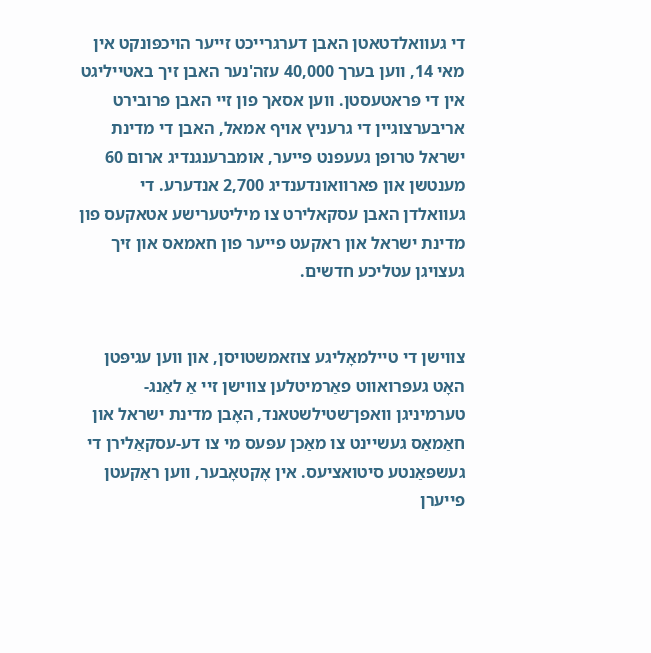די געוואלדטאטן האבן דערגרייכט זייער הויכפּונקט אין מאי 14, ווען בערך 40,000 עזה'נער האבן זיך באטייליגט אין די פּראטעסטן. ווען אסאך פון זיי האבן פרובירט אריבערצוגיין די גרעניץ אויף אמאל, האבן די מדינת ישראל טרופן געעפנט פייער, אומברענגנדיג ארום 60 מענטשן און פארוואונדענדיג 2,700 אנדערע. די געוואלדן האבן עסקאלירט צו מיליטערישע אטאקעס פון מדינת ישראל און ראקעט פייער פון חאמאס און זיך געצויגן עטליכע חדשים.


צווישן די טיילמאָליגע צוזאמשטויסן, און ווען עגיפּטן האָט געפּרואווט פאַרמיטלען צווישן זיי אַ לאַנג-טערמיניגן וואפן־שטילשטאנד, האָבן מדינת ישראל און חאַמאַס געשיינט צו מאַכן עפּעס מי צו דע-עסקאַלירן די געשפּאַנטע סיטואציעס. אין אָקטאָבער, ווען ראַקעטן פייערן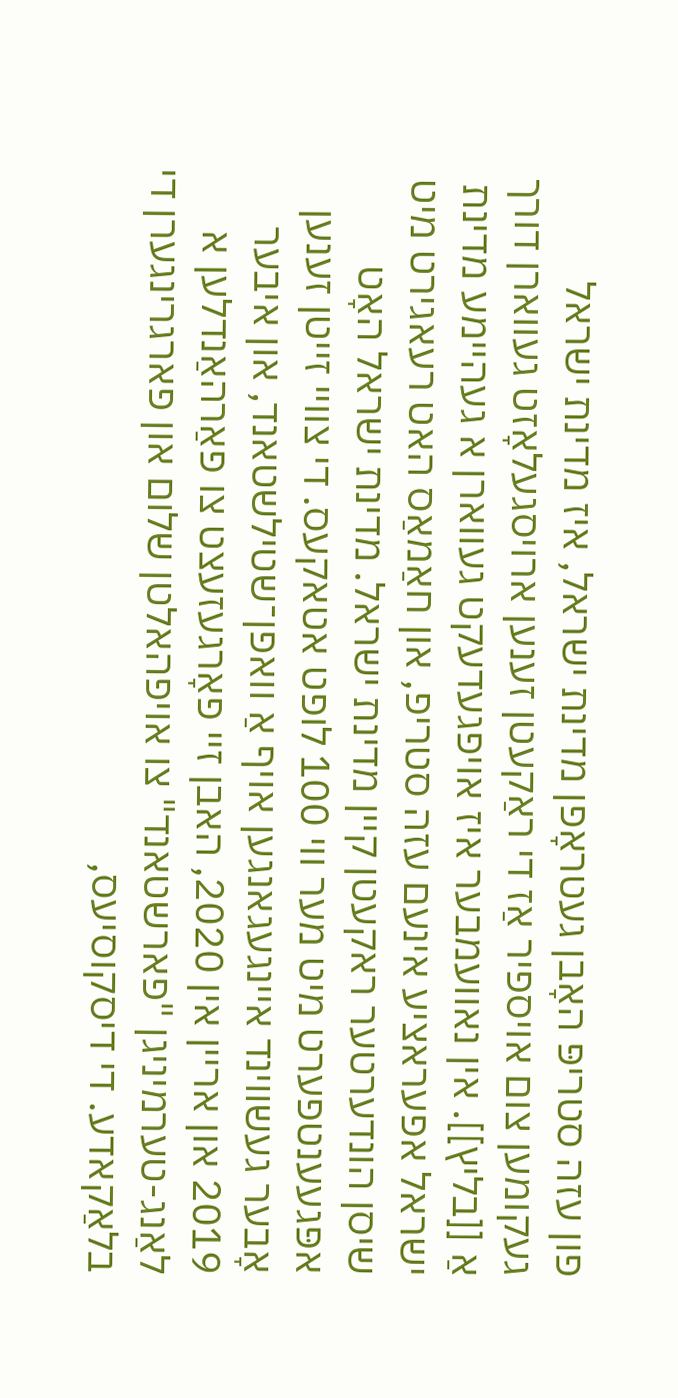פון עזה סטריפּ האָבן געטראָפן מדינת ישראל, איז מדינת ישראל געקומען צום אויספיר אַז די ראַקעטן זענען ארויסגעלאָזט געווארן דורך אַ [[בליץ]]. אין נאוועמבער איז אויפגעדעקט געווארן א געהיימע מדינת ישראל אפעראציע אינעם עזה סטריפ, און חאַמאַס האט רעאגירט מיט שיסן הונדערטער ראקעטן קיין מדינת ישראל. מדינת ישראל האָט אפּגעענטפערט מיט מער ווי 100 לופט אטאקעס. די צוויי זייטן זענען אָבער געשווינד איינגעגאנגען אויף אַ וואפן־שטילשטאנד, און איבער 2019 און אריין אין 2020, האבן זיי פאָרגעזעצט צו פאַרהאַנדלען א לאַנג-טערמיניגן "פארשטאנד" צו אויפהאלטן שלום און פארגרינגערן די בלאַקאדע. די דיסקוסיעס,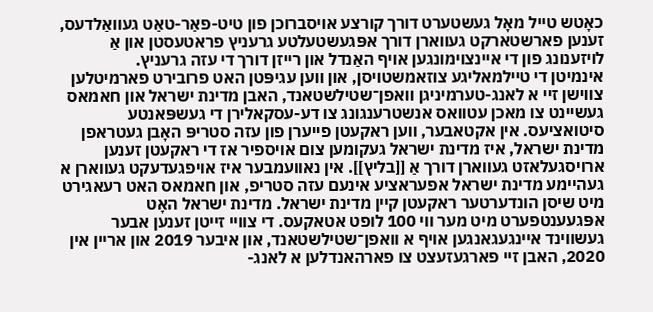כאָטש טייל מאָל געשטערט דורך קורצע אויסברוכן פון טיט-פאַר-טאַט געוואַלדעס, זענען פארשטארקט געווארן דורך אפּגעשטעלטע גרעניץ פראטעסטן און אַ לויזענונג פון די איינצוימונגען אויף האַנדל און רייזן דורך די עזה גרעניץ.
אינמיטן די טיילמאליגע צוזאמשטויסן, און ווען עגיפּטן האט פרובירט פארמיטלען צווישן זיי א לאנג-טערמיניגן וואפן־שטילשטאנד, האבן מדינת ישראל און חאמאס געשיינט צו מאכן עטוואס אנשטרענגונג צו דע-עסקאלירן די געשפּאנטע סיטואציעס. אין אקטאבער, ווען ראקעטן פייערן פון עזה סטריפּ האָבן געטראפן מדינת ישראל, איז מדינת ישראל געקומען צום אויספיר אז די ראקעטן זענען ארויסגעלאזט געווארן דורך אַ [[בליץ]]. אין נאוועמבער איז אויפגעדעקט געווארן א געהיימע מדינת ישראל אפעראציע אינעם עזה סטריפ, און חאמאס האט רעאגירט מיט שיסן הונדערטער ראקעטן קיין מדינת ישראל. מדינת ישראל האָט אפּגעענטפערט מיט מער ווי 100 לופט אטאקעס. די צוויי זייטן זענען אבער געשווינד איינגעגאנגען אויף א וואפן־שטילשטאנד, און איבער 2019 און אריין אין 2020, האבן זיי פארגעזעצט צו פארהאנדלען א לאנג-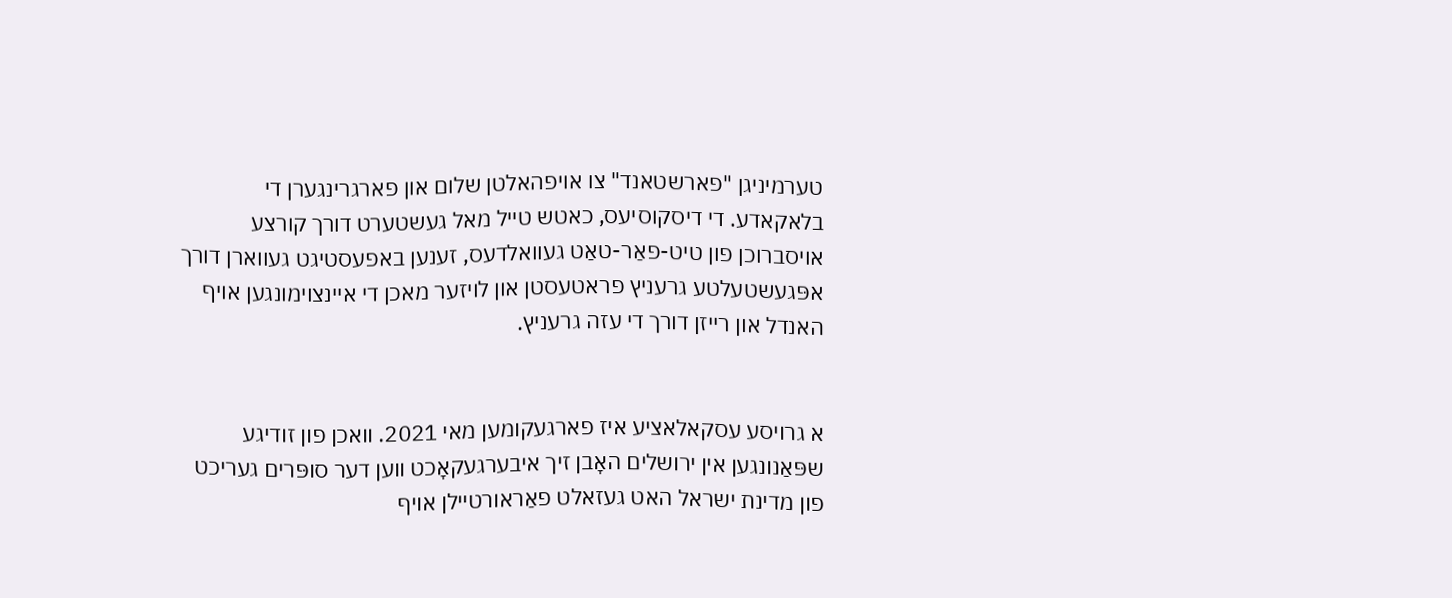טערמיניגן "פארשטאנד" צו אויפהאלטן שלום און פארגרינגערן די בלאקאדע. די דיסקוסיעס, כאטש טייל מאל געשטערט דורך קורצע אויסברוכן פון טיט-פאַר-טאַט געוואלדעס, זענען באפעסטיגט געווארן דורך אפּגעשטעלטע גרעניץ פראטעסטן און לויזער מאכן די איינצוימונגען אויף האנדל און רייזן דורך די עזה גרעניץ.


א גרויסע עסקאלאציע איז פארגעקומען מאי 2021. וואכן פון זודיגע שפּאַנונגען אין ירושלים האָבן זיך איבערגעקאָכט ווען דער סופּרים געריכט פון מדינת ישראל האט געזאלט פאַראורטיילן אויף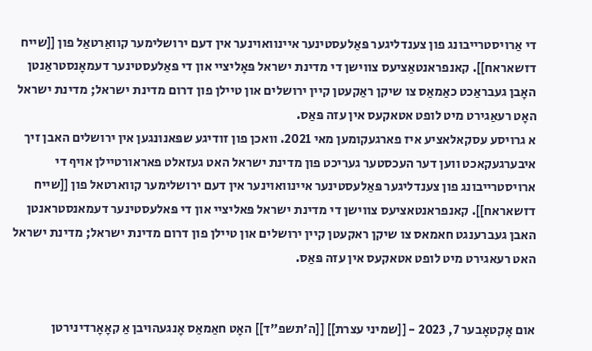די אַרויסטרייבונג פון צענדליגער פּאַלעסטינער איינוואוינער אין דעם ירושלימער קוואַרטאַל פון [[שייח דזשאראח]]. קאנפראנטאַציעס צווישן די מדינת ישראל פּאָליציי און די פּאַלעסטינער דעמאָנסטראַנטן האָבן געבראַכט כאַמאַס צו שיקן ראַקעטן קיין ירושלים און טיילן פון דרום מדינת ישראל; מדינת ישראל האָט רעאַגירט מיט לופט אטאקעס אין עזה פּאַס.
א גרויסע עסקאלאציע איז פארגעקומען מאי 2021. וואכן פון זודיגע שפּאנונגען אין ירושלים האבן זיך איבערגעקאכט ווען דער העכסטער געריכט פון מדינת ישראל האט געזאלט פאראורטיילן אויף די ארויסטרייבונג פון צענדליגער פּאַלעסטינער איינוואוינער אין דעם ירושלימער קווארטאל פון [[שייח דזשאראח]]. קאנפראנטאציעס צווישן די מדינת ישראל פּאליציי און די פּאלעסטינער דעמאנסטראנטן האבן געברענגט חאמאס צו שיקן ראקעטן קיין ירושלים און טיילן פון דרום מדינת ישראל; מדינת ישראל האט רעאגירט מיט לופט אטאקעס אין עזה פּאַס.


אום אָקטאָבער 7, 2023 - [[שמיני עצרת]] [[ה'תשפ"ד]] האָט חאַמאַס אָנגעהויבן אַ קאָאָרדינירטן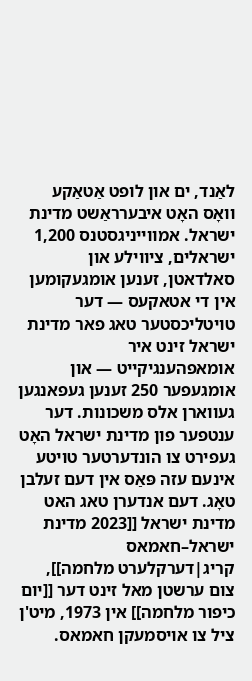לאַנד, ים און לופט אַטאַקע וואָס האָט איבערראַשט מדינת ישראל. אמווייניגסטנס 1,200 ישראלים, ציווילע און סאלדאטן, זענען אומגעקומען אין די אטאקעס — דער טויטליכסטער טאג פאר מדינת ישראל זינט איר אומאפהענגיקייט — און אומגעפער 250 זענען געפאנגען געווארן אלס משכונות. דער ענטפער פון מדינת ישראל האָט געפירט צו הונדערטער טויטע אינעם עזה פּאַס אין דעם זעלבן טאָג. דעם אנדערן טאג האט מדינת ישראל [[2023 מדינת ישראל–חאמאס קריג|דערקלערט מלחמה]], צום ערשטן מאל זינט דער [[יום כיפור מלחמה]] אין 1973, מיט'ן ציל צו אויסמעקן חאמאס.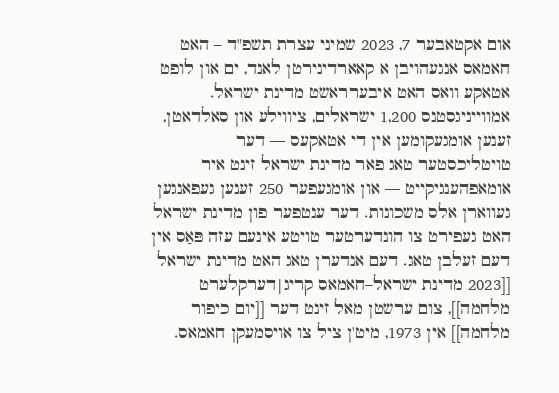אום אקטאבער 7, 2023 שמיני עצרת תשפ"ד – האט חאמאס אנגעהויבן א קאארדינירטן לאנד, ים און לופט אטאקע וואס האט איבערראשט מדינת ישראל. אמווייניגסטנס 1,200 ישראלים, ציווילע און סאלדאטן, זענען אומגעקומען אין די אטאקעס — דער טויטליכסטער טאג פאר מדינת ישראל זינט איר אומאפהענגיקייט — און אומגעפער 250 זענען געפאנגען געווארן אלס משכונות. דער ענטפער פון מדינת ישראל האט געפירט צו הונדערטער טויטע אינעם עזה פּאַס אין דעם זעלבן טאג. דעם אנדערן טאג האט מדינת ישראל [[2023 מדינת ישראל–חאמאס קריג|דערקלערט מלחמה]], צום ערשטן מאל זינט דער [[יום כיפור מלחמה]] אין 1973, מיט'ן ציל צו אויסמעקן חאמאס.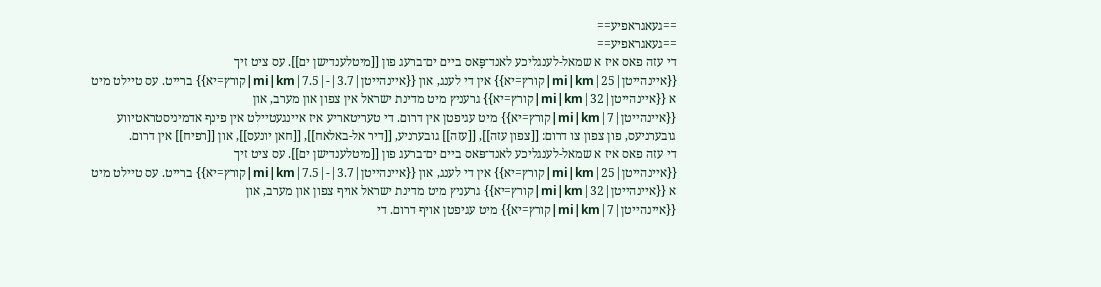==געאגראפיע==
==געאגראפיע==
די עזה פאס איז א שמאל-לענגליכע לאנד־פַּאס ביים ים־ברעג פון [[מיטלענדישן ים]]. עס ציט זיך {{איינהייטן|25|mi|km|קורץ=יא}} אין די לענג, און {{איינהייטן|3.7|-|7.5|mi|km|קורץ=יא}} ברייט. עס טיילט מיט א {{איינהייטן|32|mi|km|קורץ=יא}} גרעניץ מיט מדינת ישראל אין צפון און מערב, און {{איינהייטן|7|mi|km|קורץ=יא}} מיט עגיפטן אין דרום. די טעריטאריע איז איינגעטיילט אין פינף אדמיניסטראטיווע גובערניעס, פון צפון צו דרום: [[צפון עזה]], [[עזה]] גובערניע, [[דיר אל-באלאח]], [[חאן יונעס]], און [[רפיח]] אין דרום.
די עזה פאס איז א שמאל-לענגליכע לאנד־פּאס ביים ים־ברעג פון [[מיטלענדישן ים]]. עס ציט זיך {{איינהייטן|25|mi|km|קורץ=יא}} אין די לענג, און {{איינהייטן|3.7|-|7.5|mi|km|קורץ=יא}} ברייט. עס טיילט מיט א {{איינהייטן|32|mi|km|קורץ=יא}} גרעניץ מיט מדינת ישראל אויף צפון און מערב, און {{איינהייטן|7|mi|km|קורץ=יא}} מיט עגיפטן אויף דרום. די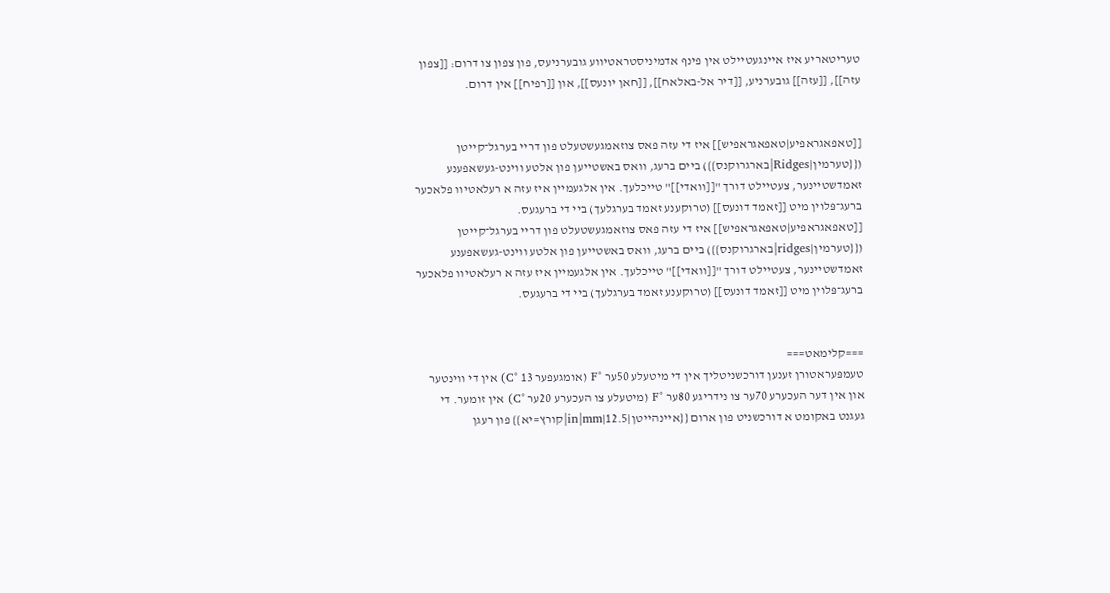טעריטאריע איז איינגעטיילט אין פינף אדמיניסטראטיווע גובערניעס, פון צפון צו דרום: [[צפון עזה]], [[עזה]] גובערניע, [[דיר אל-באלאח]], [[חאן יונעס]], און [[רפיח]] אין דרום.


[[טאפאגראפיע|טאפאגראפיש]] איז די עזה פאס צוזאמגעשטעלט פון דריי בערגל־קייטן ({{טערמין|Ridges|בארגרוקנס}}) ביים ברעג, וואס באשטייען פון אלטע ווינט-געשאפענע זאמדשטיינער, צעטיילט דורך "[[וואדי]]" טייכלעך. אין אלגעמיין איז עזה א רעלאטיוו פלאכער ברעג־פּלוין מיט [[זאמד דונעס]] (טרוקענע זאמד בערגלעך) ביי די ברעגעס.
[[טאפאגראפיע|טאפאגראפיש]] איז די עזה פאס צוזאמגעשטעלט פון דריי בערגל־קייטן ({{טערמין|ridges|בארגרוקנס}}) ביים ברעג, וואס באשטייען פון אלטע ווינט-געשאפענע זאמדשטיינער, צעטיילט דורך "[[וואדי]]" טייכלעך. אין אלגעמיין איז עזה א רעלאטיוו פלאכער ברעג־פּלוין מיט [[זאמד דונעס]] (טרוקענע זאמד בערגלעך) ביי די ברעגעס.


===קלימאט===
טעמפּעראטורן זענען דורכשניטליך אין די מיטעלע 50ער °F (אומגעפער 13 °C) אין די ווינטער און אין דער העכערע 70ער צו נידריגע 80ער °F (מיטעלע צו העכערע 20ער °C) אין זומער. די געגנט באקומט א דורכשניט פון ארום {{איינהייטן|12.5|in|mm|קורץ=יא}} פון רעגן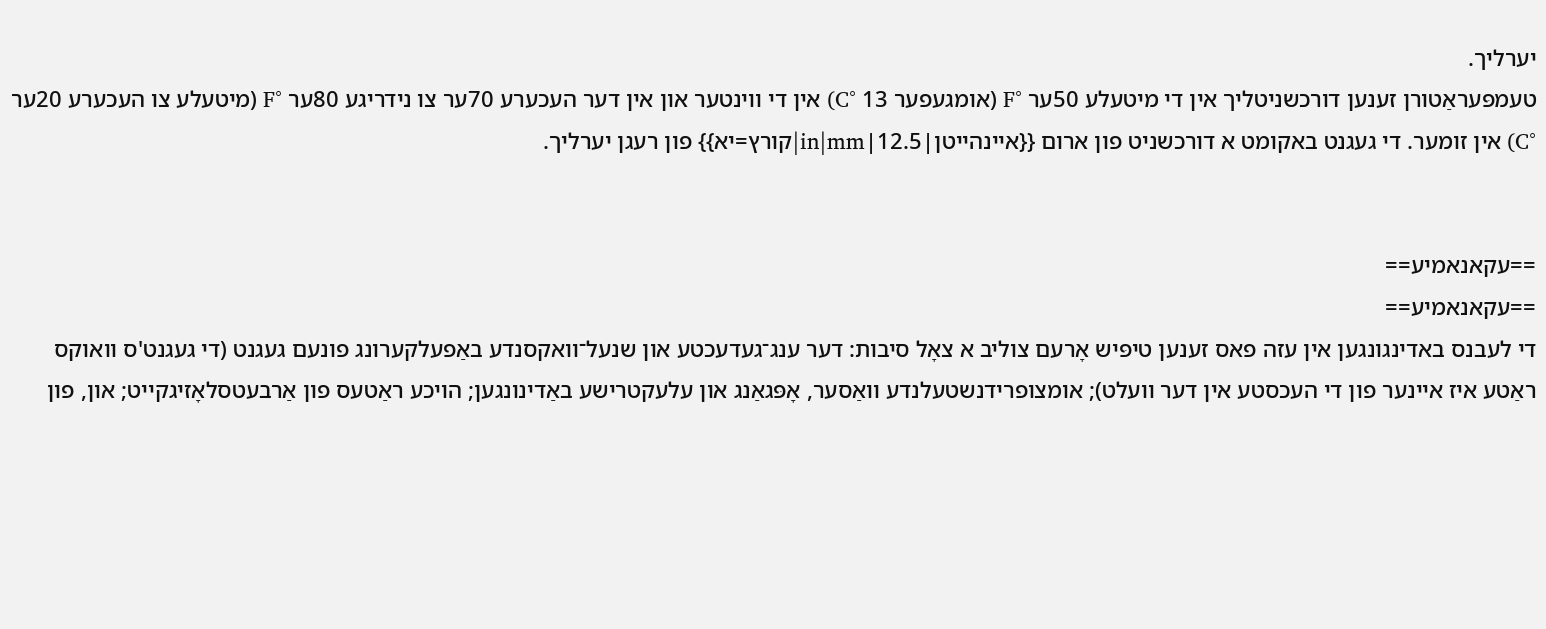יערליך.
טעמפּעראַטורן זענען דורכשניטליך אין די מיטעלע 50ער °F (אומגעפער 13 °C) אין די ווינטער און אין דער העכערע 70ער צו נידריגע 80ער °F (מיטעלע צו העכערע 20ער °C) אין זומער. די געגנט באקומט א דורכשניט פון ארום {{איינהייטן|12.5|in|mm|קורץ=יא}} פון רעגן יערליך.


==עקאנאמיע==
==עקאנאמיע==
די לעבנס באדינגונגען אין עזה פאס זענען טיפּיש אָרעם צוליב א צאָל סיבות: דער ענג־געדעכטע און שנעל־וואקסנדע באַפעלקערונג פונעם געגנט (די געגנט'ס וואוקס ראַטע איז איינער פון די העכסטע אין דער וועלט); אומצופרידנשטעלנדע וואַסער, אָפּגאַנג און עלעקטרישע באַדינונגען; הויכע ראַטעס פון אַרבעטסלאָזיגקייט; און, פון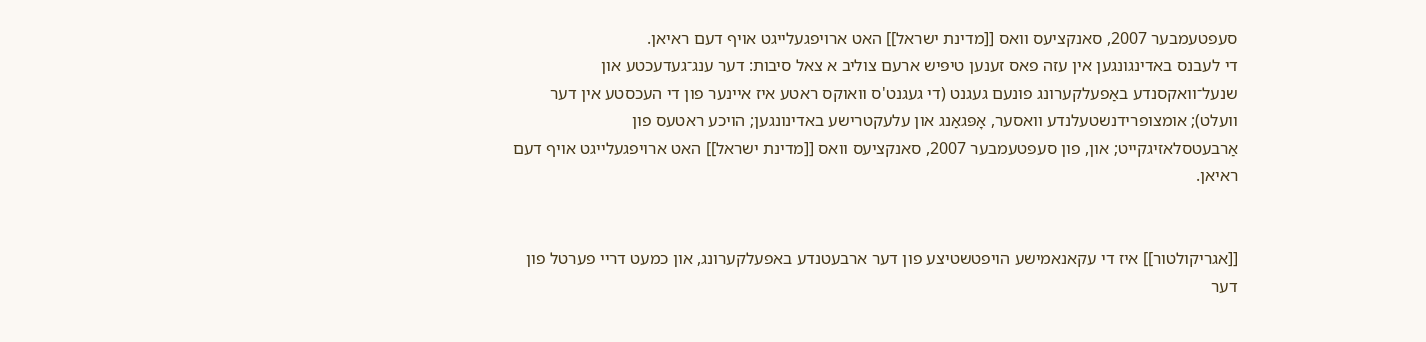סעפטעמבער 2007, סאנקציעס וואס [[מדינת ישראל]] האט ארויפגעלייגט אויף דעם ראיאן.
די לעבנס באדינגונגען אין עזה פאס זענען טיפּיש ארעם צוליב א צאל סיבות: דער ענג־געדעכטע און שנעל־וואקסנדע באַפעלקערונג פונעם געגנט (די געגנט'ס וואוקס ראטע איז איינער פון די העכסטע אין דער וועלט); אומצופרידנשטעלנדע וואסער, אָפּגאַנג און עלעקטרישע באדינונגען; הויכע ראטעס פון אַרבעטסלאזיגקייט; און, פון סעפטעמבער 2007, סאנקציעס וואס [[מדינת ישראל]] האט ארויפגעלייגט אויף דעם ראיאן.


[[אגריקולטור]] איז די עקאנאמישע הויפטשטיצע פון דער ארבעטנדע באפעלקערונג, און כמעט דריי פערטל פון דער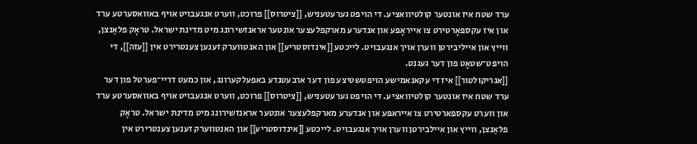ערד שטח איז אונטער קולטיוואציע. די הויפּט גערעטעניש, [[ציטרוס]] פרוכט, ווערט אנגעבויט אויף באוואסערטע ערד און איז עקספּאָרטירט צו אייראָפּע און אנדערע מארקפלעצער אונטער אראנזשירונג מיט מדינת ישראל. טראָק פלאַנצן, ווייץ און אייליבירטן ווערן אויך אנגעבויט. לייכטע [[אינדוסטריע]] און האנטווערק זענען צענטרירט אין [[עזה]], די הויפּט־שטאָט פון דער געגנט.
[[אגריקולטור]] איז די עקאנאמישע הויפטשטיצע פון דער ארבעטנדע באפעלקערונג, און כמעט דריי־פערטל פון דער ערד שטח איז אונטער קולטיוואציע. די הויפּט גערעטעניש, [[ציטרוס]] פרוכט, ווערט אנגעבויט אויף באוואסערטע ערד און ווערט עקספּארטירט צו אייראפּע און אנדערע מארקפלעצער אונטער אראנזשירונג מיט מדינת ישראל. טראָק פלאַנצן, ווייץ און איילבירטן ווערן אויך אנגעבויט. לייכטע [[אינדוסטריע]] און האנטווערק זענען צענטרירט אין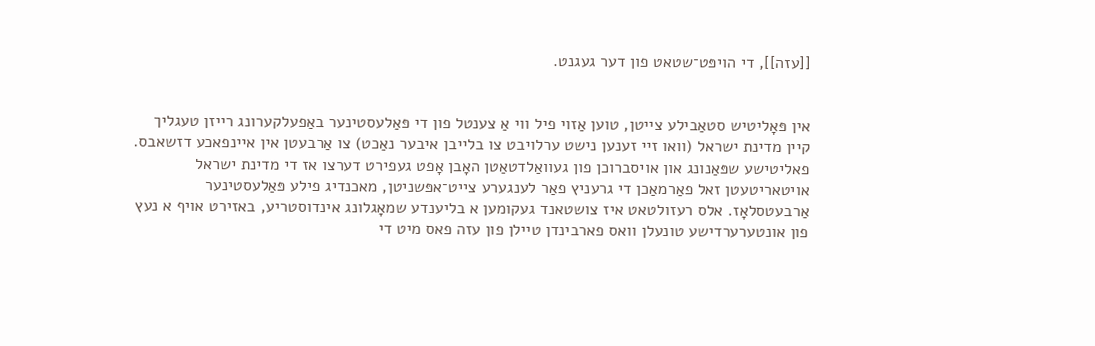[[עזה]], די הויפּט־שטאט פון דער געגנט.


אין פּאָליטיש סטאַבילע צייטן, טוען אַזוי פיל ווי אַ צענטל פון די פּאַלעסטינער באַפעלקערונג רייזן טעגליך קיין מדינת ישראל (וואו זיי זענען נישט ערלויבט צו בלייבן איבער נאַכט) צו אַרבעטן אין איינפאכע דזשאבס. פאליטישע שפּאַנונג און אויסברוכן פון געוואַלדטאַטן האָבן אָפט געפירט דערצו אז די מדינת ישראל אויטאריטעטן זאל פאַרמאַכן די גרעניץ פאַר לענגערע צייט־אפּשניטן, מאכנדיג פילע פּאַלעסטינער אַרבעטסלאָז. אלס רעזולטאט איז צושטאנד געקומען א בליענדע שמאָגלונג אינדוסטריע, באזירט אויף א נעץ פון אונטערערדישע טונעלן וואס פארבינדן טיילן פון עזה פאס מיט די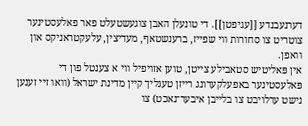דערנעבנדע [[עגיפטן]]. די טונעלן האבן צוגעשטעלט פאר פאלעסטינער צוטריט צו סחורות ווי שפייז, ברענשטאף, מעדיצין, עלעקטראניקס און וואפן.
אין פּאליטיש סטאבילע צייטן, טוען אזויפיל ווי א צענטל פון די פּאלעסטינער באפעלקערונג רייזן טעגליך קיין מדינת ישראל (וואו זיי זענען נישט ערלויבט צו בלייבן איבער־נאכט) צו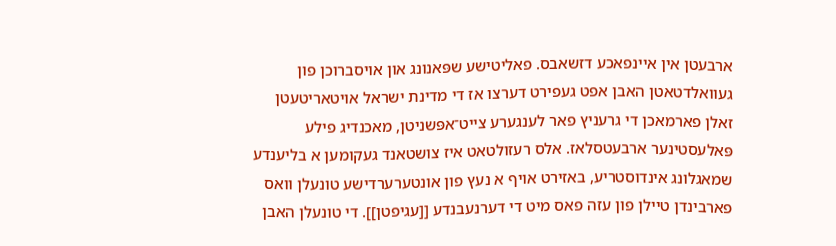ארבעטן אין איינפאכע דזשאבס. פאליטישע שפּאנונג און אויסברוכן פון געוואלדטאטן האבן אפט געפירט דערצו אז די מדינת ישראל אויטאריטעטן זאלן פארמאכן די גרעניץ פאר לענגערע צייט־אפּשניטן, מאכנדיג פילע פּאלעסטינער ארבעטסלאז. אלס רעזולטאט איז צושטאנד געקומען א בליענדע שמאגלונג אינדוסטריע, באזירט אויף א נעץ פון אונטערערדישע טונעלן וואס פארבינדן טיילן פון עזה פאס מיט די דערנעבנדע [[עגיפטן]]. די טונעלן האבן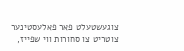צוגעשטעלט פאר פאלעסטינער צוטריט צו סחורות ווי שפייז,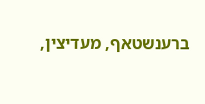ברענשטאף, מעדיצין,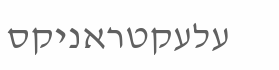עלעקטראניקס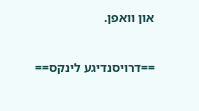און וואפן.


==דרויסנדיגע לינקס==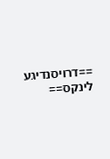==דרויסנדיגע לינקס==